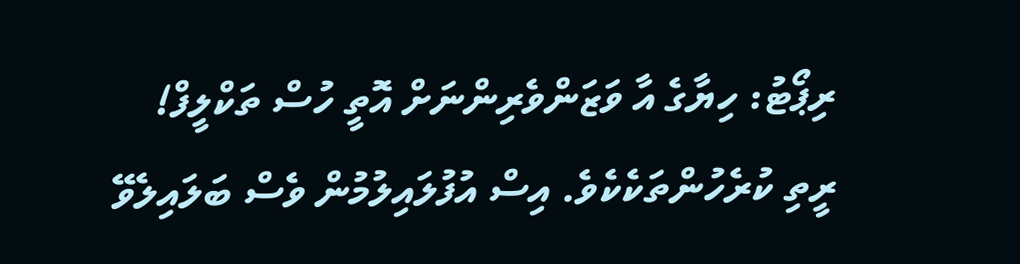ރިޕޯޓު: ހިޔާގެ އާ ވަޒަންވެރިންނަށް އޮތީ ހުސް ތަކްލީފް!
ރީތި ކުރެހުންތަކެކެވެ. އިސް އުފުލައިލުމުން ވެސް ބަލައިލެވޭ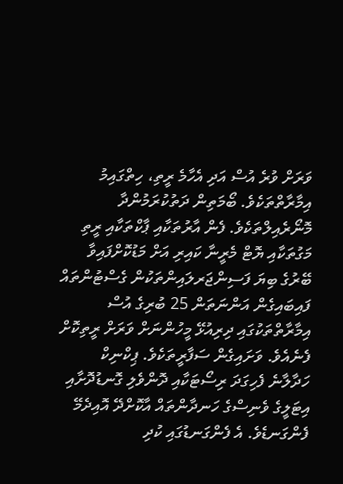ވަރަށް ވުރެ އުސް އަދި އެހާމެ ރީތި، ހިތްގައިމު އިމާރާތްތަކެވެ. ބޯމަތިން ދަތުކުރަމުންދާ މޮނޯރެއިލްތަކެވެ. ފެން އާރުތަކާއި ޕާކްތަކާއި ރީތި މަގުތަކާއި ޔޮޓް މެރީނާ ކައިރި އަށް މަޑުކޮށްފައިވާ ބޭރުގެ ބިޔަ ފަސިންޖަރލައިންތަކުން ގެސްޓުންތައް ފައިބައިގެން އަންނަތަން 25 ބުރިގެ އުސް އިމާރާތްތަކުގައި ދިރިއުޅޭ މީހުންނަށް ވަރަށް ރީތިކޮށް ފެނެއެވެ. ވަށައިގެން ސަފާރީތަކެވެ. ޕިކްނިކް ހަދާލާނެ ފެހިގަދަ ރިސޯޓަކާއި ދޮންވެލި ގޮނޑުދޮށާއި އިޓަލީގެ ވެނިސްގެ ހަނދާންތައް އާކޮށްދޭ އޮއިދެމޭ ފެންގަނޑެވެ. އެ ފެންގަނޑުގައި ކުދި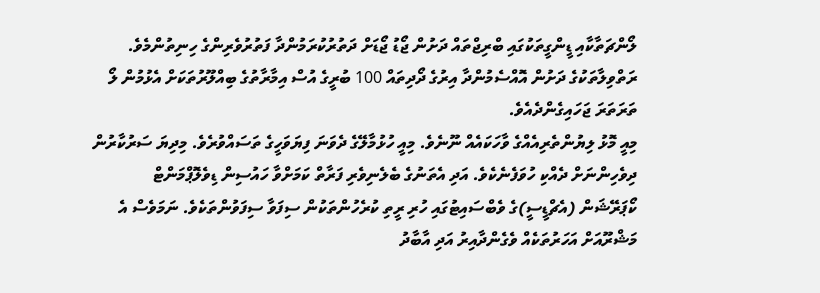ލޯންޗަތާކާއި ޑީންގީތަކުގައި ބްރިޖްތައް ދަށުން ޖޯޑު ޖޯޑަށް ދަތުރުކުރަމުންދާ ފަތުރުވެރިންގެ ހިނިތުންމެވެ. ރަތްވިލާތަކުގެ ދަށުން އޮއްސެމުންދާ އިރުގެ ދޯދިތައް 100 ބުރީގެ އުސް އިމާރާތުގެ ބިއްލޫރުތަކަށް އެޅުމުން ލޯ ތަރަތަރަ ޖަހައިގެންދެއެވެ.
މިއީ މޮޅު ލިޔުންތެރިއެއްގެ ވާހަކައެއް ނޫނެވެ. މިއީ ހުޅުމާލޭގެ ދެވަނަ ފިޔަވަހީގެ ތަސައްވުރެވެ. މިދިޔަ ސަރުކާރުން ދިވެހިންނަށް ދެއްކި ހުވަފެނެކެވެ. އަދި އެތަނުގެ ބެލެނިވެރި ފަރާތް ކަމަށްވާ ހައުސިން ޑިވެލޮޕްމަންޓް ކޯޕަރޭޝަން (އެޗްޑީސީ)ގެ ވެބްސައިޓުގައި ހުރި ރީތި ކުރެހުންތަކުން ސިފަވާ ސިފަވުންތަކެވެ. ނަމަވެސް އެ މަޝްރޫއަށް އަހަރުތަކެއް ވެގެންދާއިރު އަދި އާބާދު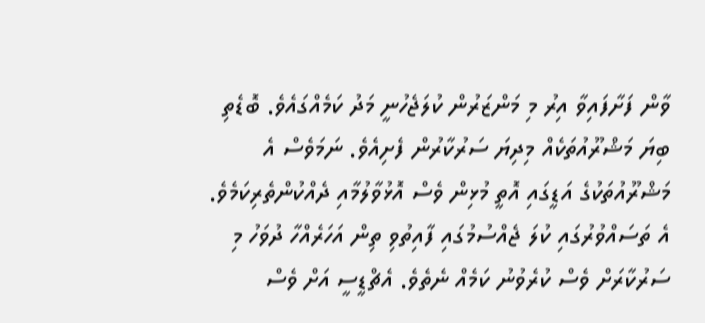ވާން ފަށާފައިވާ އިރު މި މަންޒަރުން ކުލަޖެހުނީ މަދު ކަމެއްގައެވެ. ބޮޑެތި ބިޔަ މަޝްރޫއުތަކެއް މިދިޔަ ސަރުކާރުން ފެށިއެވެ. ނަމަވެސް އެ މަޝްރޫއުތަކުގެ އަޑީގައި އޮތީ މުޅިން ވެސް އޮޅުވާލުމާއި ދެއްކުންތެރިކަމެވެ. އެ ތަސައްވުރުގައި ކުލަ ޖެއްސުމުގައި ފާއިތުވި ތިން އަހަރެއްހާ ދުވަހު މި ސަރުކާރަށް ވެސް ކުރެވުނު ކަމެއް ނެތެވެ. އެޗްޑީސީ އަށް ވެސް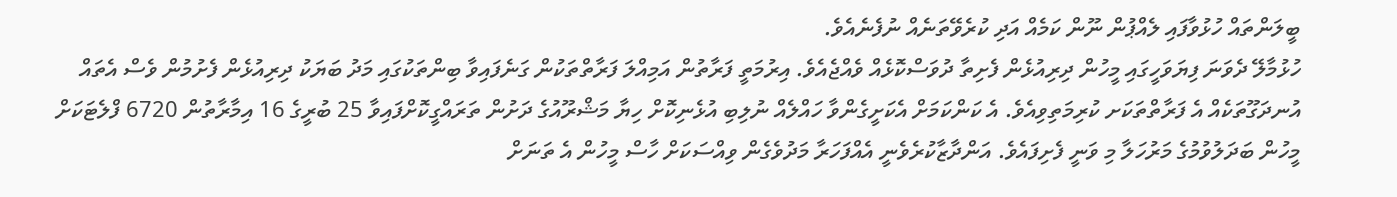ބީލަންތައް ހުޅުވާފައި ލެއްޕުން ނޫން ކަމެއް އަދި ކުރެވޭތަނެއް ނުފެނެއެވެ.
ހުޅުމާލޭ ދެވަނަ ފިޔަވަހީގައި މީހުން ދިރިއުޅެން ފެށިތާ ދުވަސްކޮޅެއް ވެއްޖެއެވެ. އިރުމަތީ ފަރާތުން އަމިއްލަ ފަރާތްތަކުން ގަނެފައިވާ ބިންތަކުގައި މަދު ބަޔަކު ދިރިއުޅެން ފެށުމުން ވެސް އެތައް އުނދަގޫތަކެއް އެ ފަރާތްތަކަށ ކުރިމަތިވިއެވެ. އެ ކަންކަމަށް އެކަށީގެންވާ ހައްލެއް ނުލިބި އުޅެނިކޮށް ހިޔާ މަޝްރޫއުގެ ދަށުން ތަރައްގީކޮށްފައިވާ 25 ބުރީގެ 16 އިމާރާތުން 6720 ފްލެޓަކަށް މީހުން ބަދަލުވުމުގެ މަރުހަލާ މި ވަނީ ފެށިފައެވެ. އަންދާޒާކުރެވެނީ އެއްފަހަރާ މަދުވެގެން ވިއްސަކަށް ހާސް މީހުން އެ ތަނަށް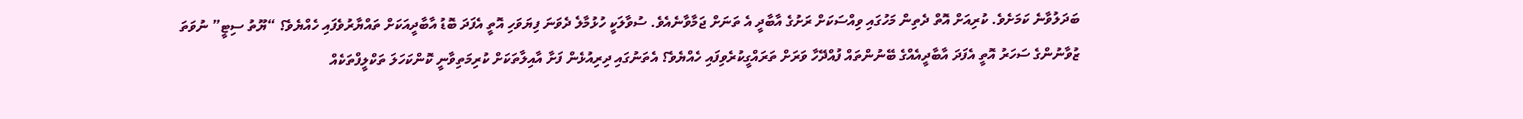ބަދަލުވާނެ ކަމަށެވެ. ކުރިއަށް އޮތް ދެތިން މަހުގައި ވިއްސަކަށް ރަށުގެ އާބާދީ އެ ތަނަށް ޖަމާވާނެއެވެ. ސުވާލަކީ ހުޅުމާލެ ދެވަނަ ފިޔަވަހި އޮތީ އެފަދަ ބޮޑު އާބާދީއަކަށް ތައްޔާރުވެފައި ހެއްޔެވެ؟ “ޔޫތު ސިޓީ” ނުވަތަ ޒުވާނުންގެ ސަހަރު އޮތީ އެފަދަ އާބާދީއެއްގެ ބޭނުންތައް ފުއްދޭހާ ވަރަށް ތަރައްގީކުރެވިފައި ހެއްޔެވެ؟ އެތަނުގައި ދިރިއުޅެން ފަށާ އާއިލާތަކަށް ކުރިމަތިވާނީ ކޮންކަހަލަ ތަކްލީފްތަކެއް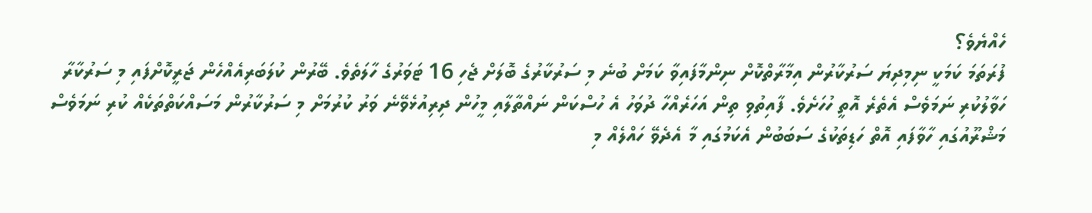ހެއްޔެވެ؟
ފުރަތަމަ ކަމަކީ ނިމިދިޔަ ސަރުކާރުން އިމާރާތްކޮށް ނިންމާފައިވާ ކަމަށް ބުނެ މި ސަރުކާރުގެ ބޮލަށް ޖެހި 16 ޓަވަރުގެ ހާލަތެވެ. ބޭރުން ކުލަބަރިއެއްހެން ޖަރީކޮށްފައި މި ސަރުކާރާ ހަވާލުކުރި ނަމަވެސް އެތެރެ އޮތީ ހުހަށެވެ. ފާއިތުވި ތިން އަހަރެއްހާ ދުވަހު އެ ހުސްކަން ނައްތާލާއި މީހުން ދިރިއުޅެވޭނެ ވަރު ކުރުމަށް މި ސަރުކާރުން މަސައްކަތްތަކެއް ކުރި ނަމަވެސް މަޝްރޫއުގައި ހާވާފައި އޮތް ހަޑިތަކުގެ ސަބަބުން އެކަމުގައި މާ އެދެވޭ ހައްލެއް މި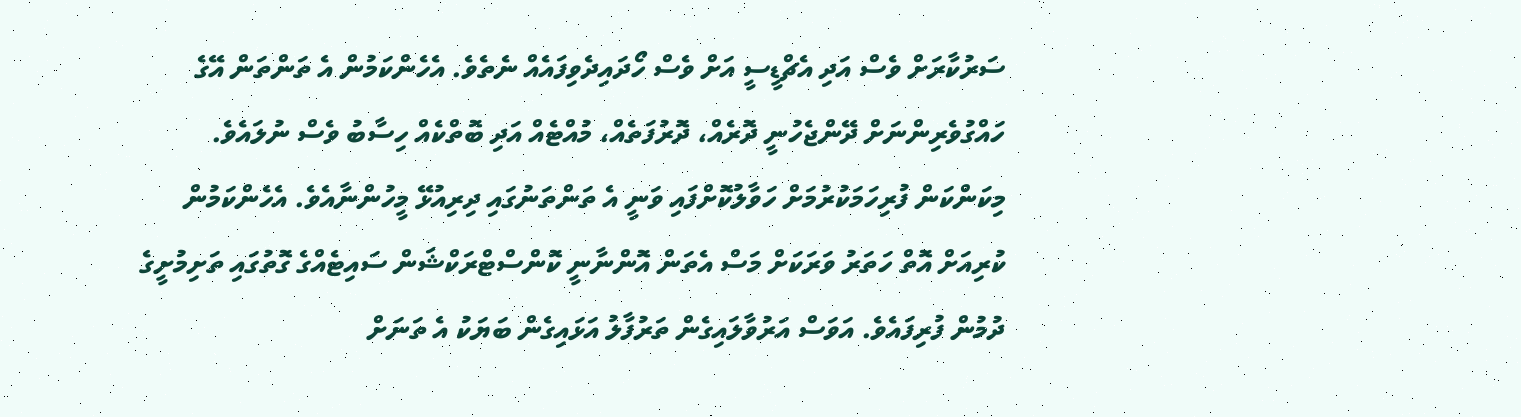ސަރުކާރަށް ވެސް އަދި އެޗްޑީސީ އަށް ވެސް ހޯދައިދެވިފައެއް ނެތެވެ. އެހެންކަމުން އެ ތަންތަން އޭގެ ހައްގުވެރިންނަށް ދޭންޖެހުނީ ދޮރެއް، ދޮރުފަތެއް، މުއްޓެއް އަދި ބޮތްކެއް ހިސާބު ވެސް ނުލައެވެ. މިކަންކަން ފުރިހަމަކުރުމަށް ހަވާލުކޮށްފައި ވަނީ އެ ތަންތަނުގައި ދިރިއުޅޭ މީހުންނާއެވެ. އެހެންކަމުން ކުރިއަށް އޮތް ހަތަރު ވަރަކަށް މަސް އެތަން އޮންނާނީ ކޮންސްޓްރަކްޝަން ސައިޓެއްގެ ގޮތުގައި ތަށިމުށީގެ ދުމުން ފުރިފައެވެ. އަވަސް އަރުވާލައިގެން ތަރުފާލު އަޅައިގެން ބަޔަކު އެ ތަނަށް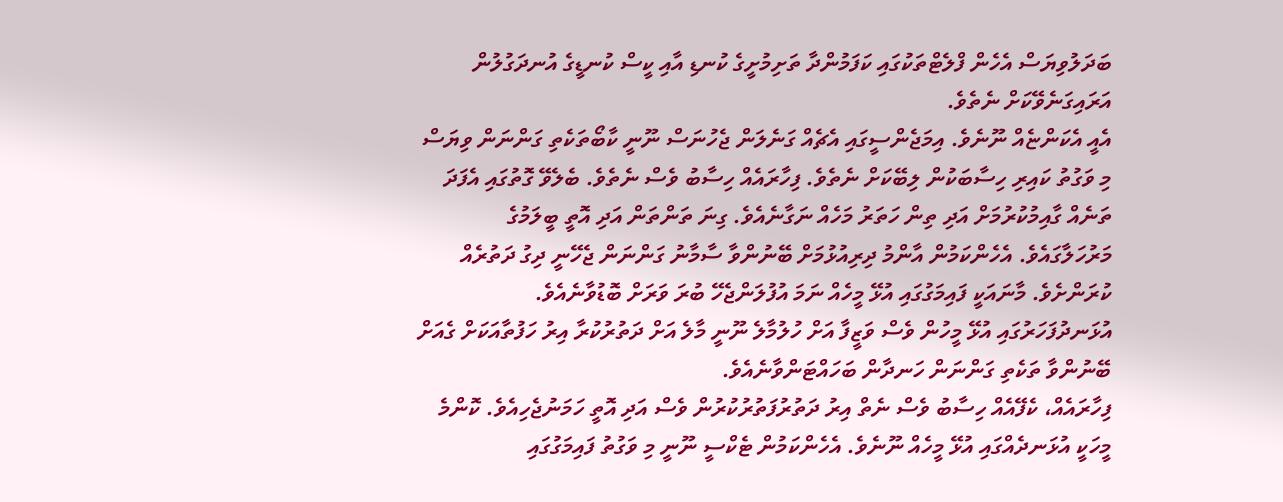ބަދަލުވިޔަސް އެހެން ފްލެޓްތަކުގައި ކަފަމުންދާ ތަށިމުށީގެ ކުނޑި އާއި ކީސް ކުނޑީގެ އުނދަގުލުން އަރައިގަނެވޭކަށް ނެތެވެ.
އެއީ އެކަންޏެއް ނޫނެވެ. އިމަޖެންސީގައި އެޗެއް ގަނެލަން ޖެހުނަސް ނޫނީ ކާބޯތަކެތި ގަންނަން ވިޔަސް މި ވަގުތު ކައިރި ހިސާބަކުން ލިބޭކަށް ނެތެވެ. ފިހާރައެއް ހިސާބު ވެސް ނެތެވެ. ބެލެވޭ ގޮތުގައި އެފަދަ ތަނެއް ގާއިމުކުރުމަށް އަދި ތިން ހަތަރު މަހެއް ނަގާނެއެވެ. ގިނަ ތަންތަން އަދި އޮތީ ބީލަމުގެ މަރުހަލާގައެވެ. އެހެންކަމުން އާންމު ދިރިއުޅުމަށް ބޭނުންވާ ސާމާނު ގަންނަން ޖެހޭނީ ދިގު ދަތުރެއް ކުރަންށެވެ. މާނައަކީ ފައިމަގުގައި އުޅޭ މީހެއް ނަމަ އުފުލަންޖެހޭ ބުރަ ވަރަށް ބޮޑުވާނެއެވެ. އުޅަނދުފަހަރުގައި އުޅޭ މީހުން ވެސް ވަޒީފާ އަށް ހުލުމާލެ ނޫނީ މާލެ އަށް ދަތުރުކުރާ އިރު ހަފުތާއަކަށް ގެއަށް ބޭނުންވާ ތަކެތި ގަންނަން ހަނދާން ބަހައްޓަންވާނެއެވެ.
ފިހާރައެއް، ކެފޭއެއް ހިސާބު ވެސް ނެތް އިރު ދަތުރުފަތުރުކުރުން ވެސް އަދި އޮތީ ހަމަނުޖެހިއެވެ. ކޮންމެ މީހަކީ އުޅަނދެއްގައި އުޅޭ މީހެއް ނޫނެވެ. އެހެންކަމުން ޓެކްސީ ނޫނީ މި ވަގުތު ފައިމަގުގައި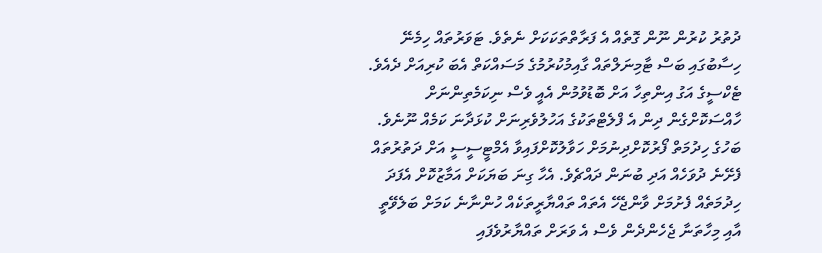ދުތުރު ކުރުން ނޫން ގޮތެއް އެ ފަރާތްތަކަކަށް ނެތެވެ. ޓަވަރުތައް ހިމެނޭ ހިސާބުގައި ބަސް ޓާމިނަލްތައް ގާއިމުކުރުމުގެ މަސައްކަތް އެބަ ކުރިއަށް ދެއެވެ. ޓެކްސީގެ އަގު އިންތިހާ އަށް ބޮޑުވުމުން އެއީ ވެސް ނިކަމެތިންނަށް ހާއްސަކޮށްގެން ދިން އެ ފްލެޓްތަކުގެ އަހުލުވެރިނަށް ކުޅަދާނަ ކަމެއް ނޫނެވެ. ބަހުގެ ހިދުމަތް ފޯރުކޮށްދިނުމަށް ހަވާލުކޮށްފައިވާ އެމްޓީސީސީ އަށް ދަތުރުތައް ފެށޭނެ ދުވަހެއް އަދި ބުނަން ދައްޗެވެ. އެހާ ގިނަ ބަޔަކަށް އަމާޒުކޮށް އެފަދަ ހިދުމަތެއް ފެށުމަށް ވާންޖެހޭ އެތައް ތައްޔާރީތަކެއް ހުންނާނެ ކަމަށް ބަލެވޭތީ އާއި މިހާތަނާ ޖެހެންދެން ވެސް އެ ވަރަށް ތައްޔާރުވެފައި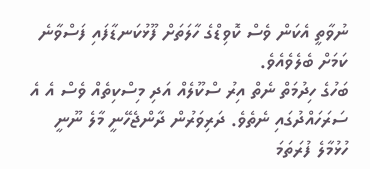ނުވާތީ އެކަން ވެސް ކޮވިޑްގެ ހާލަތަށް ފޫޅުކަނޑާފައި ފަސްވާނެ ކަމަށް ބެލެވެއެވެ.
ބަހުގެ ހިދުމަތް ނެތް އިރު ސްކޫލެއް އަދި މިސްކިތެއް ވެސް އެ އެ ސަރަހައްދުގައި ނެތެވެ. ދަރިވަރުން ދާންޖެހޭނީ މާލެ ނޫނީ ހުޅުމާލެ ފުރަތަމަ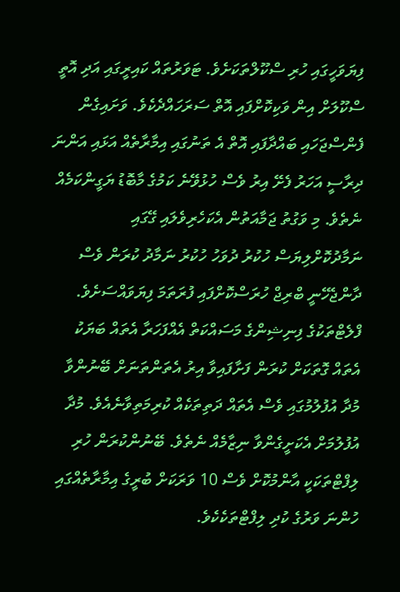ފިޔަވަހީގައި ހުރި ސްކޫލްތަކަށެވެ. ޓަވަރުތައް ކައިރީގައި އަދި އޮތީ ސްކޫލަށް އިން ވަކިކޮށްފައި އޮތް ސަރަހައްދެކެވެ. ވަށައިގެން ފެންސްޖަހައި ބައްދާފައި އޮތް އެ ތަނުގައި އިމާރާތެއް އަޅައި އަންނަ ދިރާސީ އަހަރު ފެށޭ އިރު ވެސް ހުޅުވޭނެ ކަމުގެ މާބޮޑު ޔަގީންކަމެއް ނެތެވެ. މި ވަގުތު ޖަމާއަތުން އެކަހެރިވެލައި ގޭގައި ނަމާދުކޮށްލިޔަސް ހުކުރު ދުވަހު ހުކުރު ނަމާދު ކުރަން ވެސް ދާންޖެހޭނީ ބްރިޖް ހުރަސްކޮށްފައި ފުރަތަމަ ފިޔަވައްސަށެވެ.
ފްލެޓްތަކުގެ ފިނިޝިންގެ މަސައްކަތް އެއްފަހަރާ އެތައް ބަޔަކު އެތައް ގޮތަކަށް ކުރަން ފަށާފައިވާ އިރު އެތަންތަނަށް ބޭނުންވާ މުދާ އުފުލުމުގައި ވެސް އެތައް ދަތިތަކެއް ކުރިމަތިވާނެއެވެ. މުދާ އުފުލުމަށް އެކަށީގެންވާ ނިޒާމެއް ނެތެވެ. ބޭނުންކުރަން ހުރި ލިފްޓްތަކަކީ އާންމުކޮށް ވެސް 10 ވަރަކަށް ބުރީގެ އިމާރާތެއްގައި ހުންނަ ވަރުގެ ކުދި ލިފްޓްތަކެކެވެ.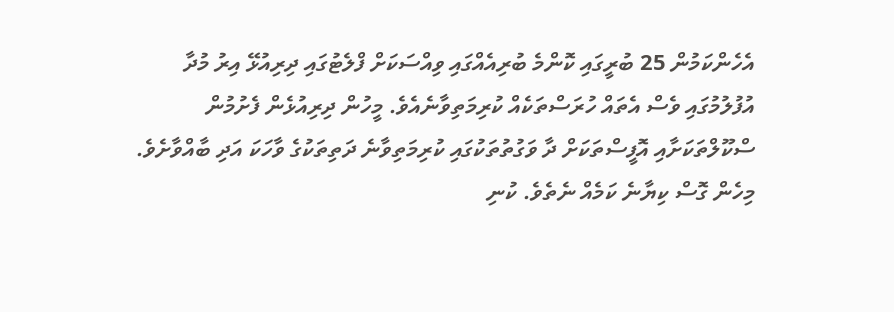އެހެންކަމުން 25 ބުރީގައި ކޮންމެ ބުރިއެއްގައި ވިއްސަކަށް ފްލެޓުގައި ދިރިއުޅޭ އިރު މުދާ އުފުލުމުގައި ވެސް އެތައް ހުރަސްތަކެއް ކުރިމަތިވާނެއެވެ. މީހުން ދިރިއުޅެން ފެށުމުން ސްކޫލްތަކަށާއި އޮފީސްތަކަށް ދާ ވަގުތުތަކުގައި ކުރިމަތިވާނެ ދަތިތަކުގެ ވާހަކަ އަދި ބާއްވާށެވެ.
މިހެން ގޮސް ކިޔާނެ ކަމެއް ނެތެވެ. ކުނި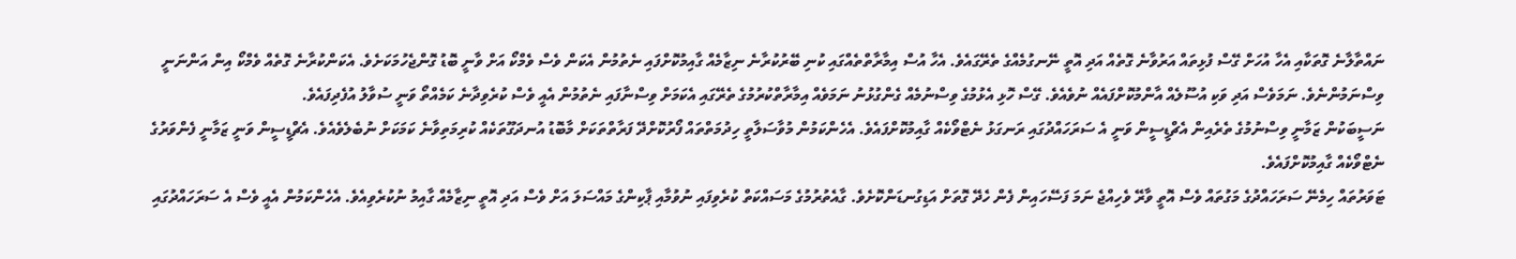ނައްތާލާނެ ގޮތަކާއި އެހާ އުހަށް ގޭސް ފުޅިތައް އަރުވާނެ ގޮތެއް އަދި އޮތީ ނޭނގުމެއްގެ ތެރޭގައެވެ. އެހާ އުސް އިމާރާތްތެއްގައި ކުނި ބޭރުކުރާނެ ނިޒާމެއް ގާއިމުކޮށްފައި ނެތުމުން އެކަން ވެސް ވެމްކޯ އަށް ވާނީ ބޮޑު ގޮންޖެހުމަކަށެވެ. އެކަންކުރާނެ ގޮތެއް ވެމްކޯ އިން އަންނަނީ ވިސްނަމުންނެވެ. ނަމަވެސް އަދި ވަކި އުސޫލެއް އާންމުކޮށްފައެއް ނުވެއެވެ. ގޭސް ހޮޅި އެޅުމުގެ ވިސްނުމެއް ގެންގުޅުނު ނަމަވެއް އިމާރާތްކުރުމުގެ ތެރޭގައި އެކަމަށް ވިސްނާފައި ނެތުމުން އެއީ ވެސް ކުރެވިދާނެ ކަމެއްތޯ ވަނީ ސުވާލު އުފެދިފައެވެ.
ނަސީބަކުން ޒަމާނީ ވިސްނުމުގެ ތެރެއިން އެޗްޑީސީން ވަނީ އެ ސަރަހައްދުގައި ރަނގަޅު ނެޓްވޯކެއް ގާއިމުކޮށްފައެވެ. އެހެންކަމުން މުވާސަލާތީ ހިދުމަތްތައް ފޯރުކޮށްދޭ ފަރާތްތަކަށް މާބޮޑު އުނދަގޫތަކެއް ކުރިމަތިވާނެ ކަމަކަށް ނުބެލެވެއެވެ. އެޗްޑީސީން ވަނީ ޒަމާނީ ފެންވަރުގެ ނެޓްވޯކެއް ގާއިމުކޮށްފައެވެ.
ޓަވަރުތައް ހިމެނޭ ސަރަހައްދުގެ މަގުތައް ވެސް އޮތީ ވާރޭ ވެހިއްޖެ ނަމަ ފަސޭހައިން ފެން ހެދޭ ގޮތަށް އަޑިގުނޑަންކޮށެވެ. ގާއެތުރުމުގެ މަސައްކަތް ކުރެވިފައި ނުވުމާއި ޕާކިންގެ މައްސަލަ އަށް ވެސް އަދި އޮތީ ނިޒާމެއް ގާއިމު ނުކުރެވިއެވެ. އެހެންކަމުން އެއީ ވެސް އެ ސަރަހައްދުގައި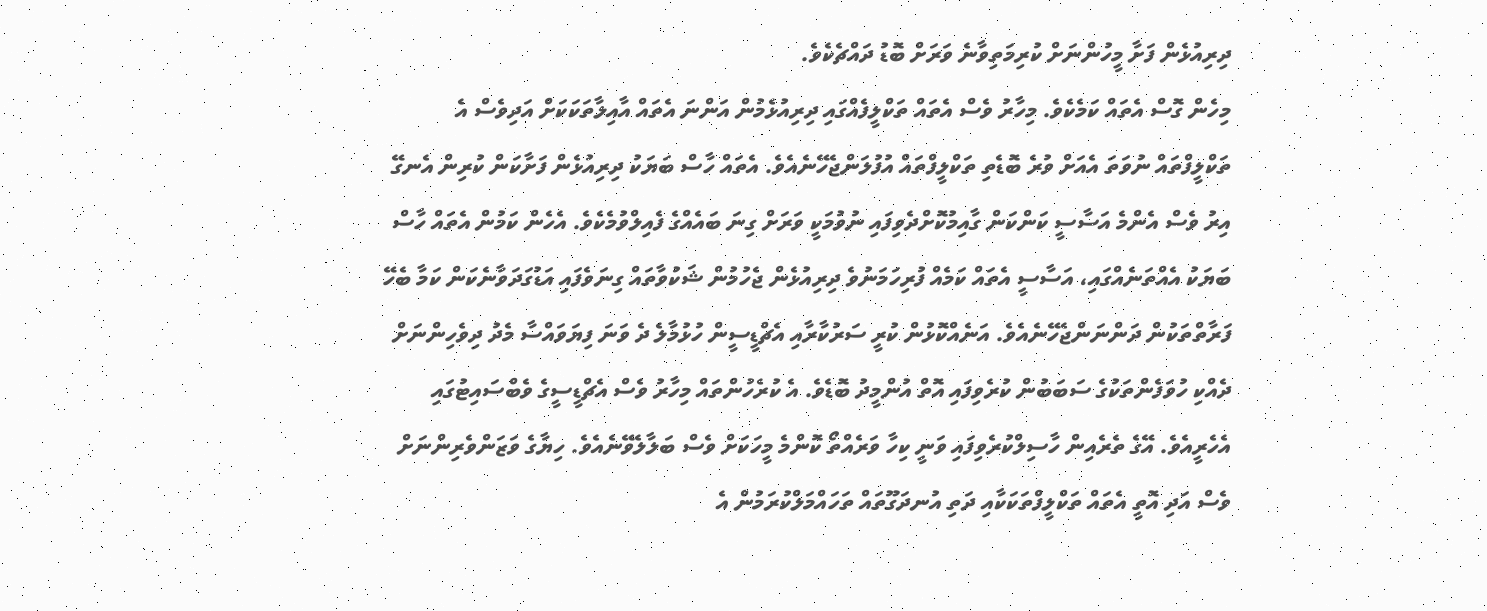ދިރިއުޅެން ފަށާ މީހުންނަށް ކުރިމަތިވާނެ ވަރަށް ބޮޑު ދައްޗެކެވެ.
މިހެން ގޮސް އެތައް ކަމެކެވެ. މިހާރު ވެސް އެތައް ތަކްލީފެއްގައި ދިރިއުޅެމުން އަންނަ އެތައް އާއިލާތަކަކަށް އަދިވެސް އެ ތަކްލީފްތައް ނުވަތަ އެއަށް ވުރެ ބޮޑެތި ތަކްލީފްތައް އުފުލަންޖެހޭނެއެވެ. އެތައް ހާސް ބަޔަކު ދިރިއުޅެން ފަށާކަން ކުރިން އެނގޭ އިރު ވެސް އެންމެ އަސާސީ ކަންކަން ގާއިމުކޮށްދެވިފައި ނުވުމަކީ ވަރަށް ގިނަ ބައެއްގެ ފެއިލްވުމެކެވެ. އެހެން ކަމުން އެތައް ހާސް ބަޔަކު އެއްތަނެއްގައި، އަސާސީ އެތައް ކަމެއް ފުރިހަމަނުވެ ދިރިއުޅެން ޖެހުމުން ޝަކުވާތައް ގިނަވެފައި އަޑުގަދަވާނެކަން ކަމާ ބެހޭ ފަރާތްތަކުން ދަންނަންޖެހޭނެއެވެ. އަނެއްކޮޅުން ކުރީ ސަރުކާރާއި އެޗްޑީސީން ހުޅުމާލެ ދެ ވަނަ ފިޔަވައްސާ މެދު ދިވެހިންނަށް ދެއްކި ހުވަފެންތަކުގެ ސަބަބުން ކުރެވިފައި އޮތް އުންމީދު ބޮޑެވެ. އެ ކުރެހުންތައް މިހާރު ވެސް އެޗްޑީސީގެ ވެބްސައިޓުގައި އެހެރީއެވެ. އޭގެ ތެރެއިން ހާސިލްކުރެވިފައި ވަނީ ކިހާ ވަރެއްތޯ ކޮންމެ މީހަކަށް ވެސް ބަލާލެވޭނެއެވެ. ހިޔާގެ ވަޒަންވެރިންނަށް ވެސް އަދި އޮތީ އެތައް ތަކްލީފްތަކަކާއި ދަތި އުނދަގޫތައް ތަހައްމަލްކުރަމުން އެ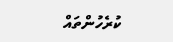ކުރެހުންތައް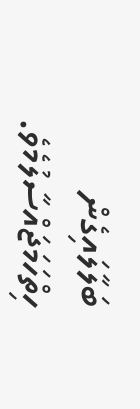ބަލާލައިގެން ހިތްހަމަޖައްސާލުމެވެ.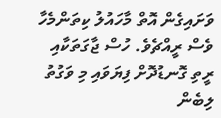ވަށައިގެން އޮތް މާހައުލު ކިތަންމެހާ ވެސް ރީއްޗެވެ. ހުސް ޖާގަތަކާއި ރީތި ގޮނޑުދޮށް ފިޔަވައި މި ވަގުތު ލިބެން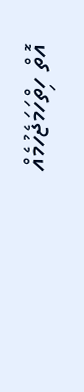އޮތް ހިތްހަމަޖެހުމެއް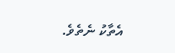އެތާކު ނެތެވެ.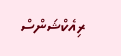ރިއެކްޝަންސް